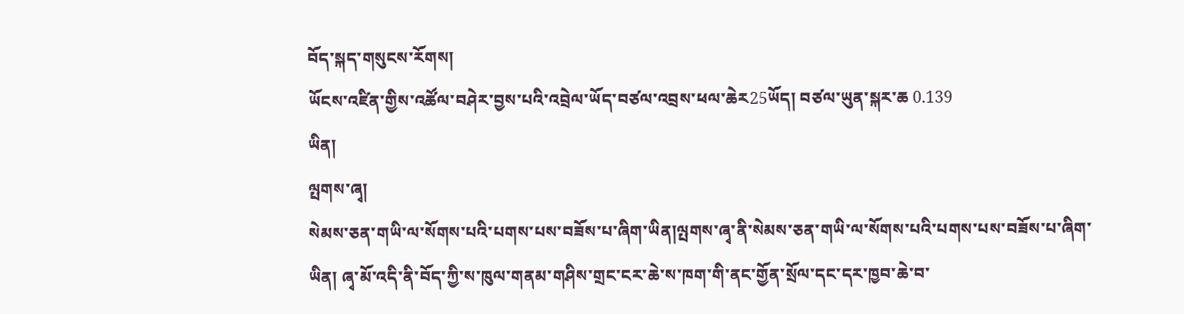བོད་སྐད་གསུངས་རོགས།
ཡོངས་འཛིན་གྱིས་འཚོལ་བཤེར་བྱས་པའི་འབྲེལ་ཡོད་བཙལ་འབྲས་ཕལ་ཆེར25ཡོད། བཙལ་ཡུན་སྐར་ཆ 0.139
ཡིན།
ལྤགས་ཞྭ།
སེམས་ཅན་གཡི་ལ་སོགས་པའི་པགས་པས་བཟོས་པ་ཞིག་ཡིན།ལྤགས་ཞྭ་ནི་སེམས་ཅན་གཡི་ལ་སོགས་པའི་པགས་པས་བཟོས་པ་ཞིག་ཡིན། ཞྭ་མོ་འདི་ནི་བོད་ཀྱི་ས་ཁུལ་གནམ་གཤིས་གྲང་ངར་ཆེ་ས་ཁག་གི་ནང་གྱོན་སྲོལ་དང་དར་ཁྱབ་ཆེ་བ་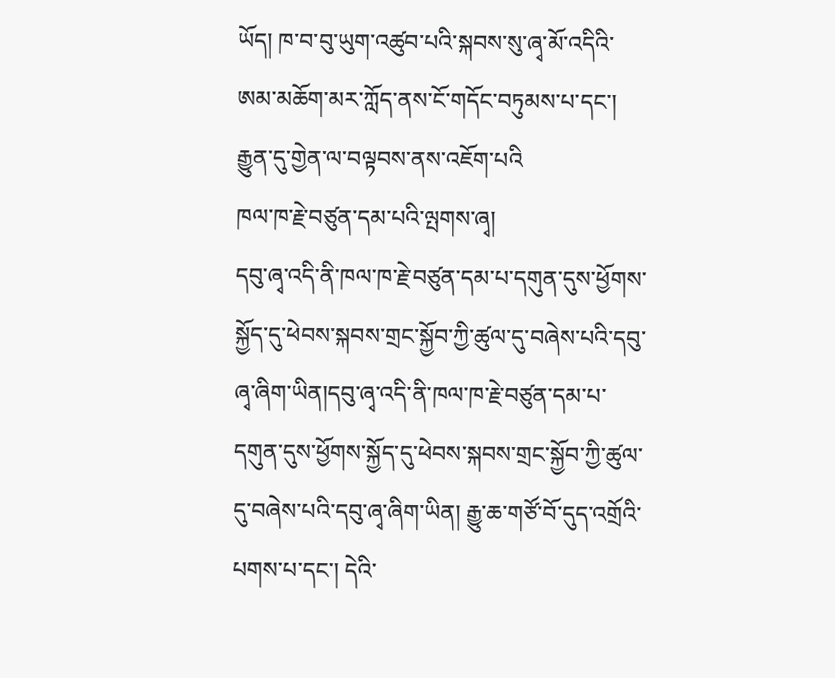ཡོད། ཁ་བ་བུ་ཡུག་འཚུབ་པའི་སྐབས་སུ་ཞྭ་མོ་འདིའི་ཨམ་མཆོག་མར་ཀློད་ནས་ངོ་གདོང་བཏུམས་པ་དང་། རྒྱུན་དུ་གྱེན་ལ་བལྟབས་ནས་འཇོག་པའི
ཁལ་ཁ་རྗེ་བཙུན་དམ་པའི་ལྤགས་ཞྭ།
དབུ་ཞྭ་འདི་ནི་ཁལ་ཁ་རྗེ་བཙུན་དམ་པ་དགུན་དུས་ཕྱོགས་སྐྱོད་དུ་ཕེབས་སྐབས་གྲང་སྐྱོབ་ཀྱི་ཚུལ་དུ་བཞེས་པའི་དབུ་ཞྭ་ཞིག་ཡིན།དབུ་ཞྭ་འདི་ནི་ཁལ་ཁ་རྗེ་བཙུན་དམ་པ་དགུན་དུས་ཕྱོགས་སྐྱོད་དུ་ཕེབས་སྐབས་གྲང་སྐྱོབ་ཀྱི་ཚུལ་དུ་བཞེས་པའི་དབུ་ཞྭ་ཞིག་ཡིན། རྒྱུ་ཆ་གཙོ་བོ་དུད་འགྲོའི་པགས་པ་དང་། དེའི་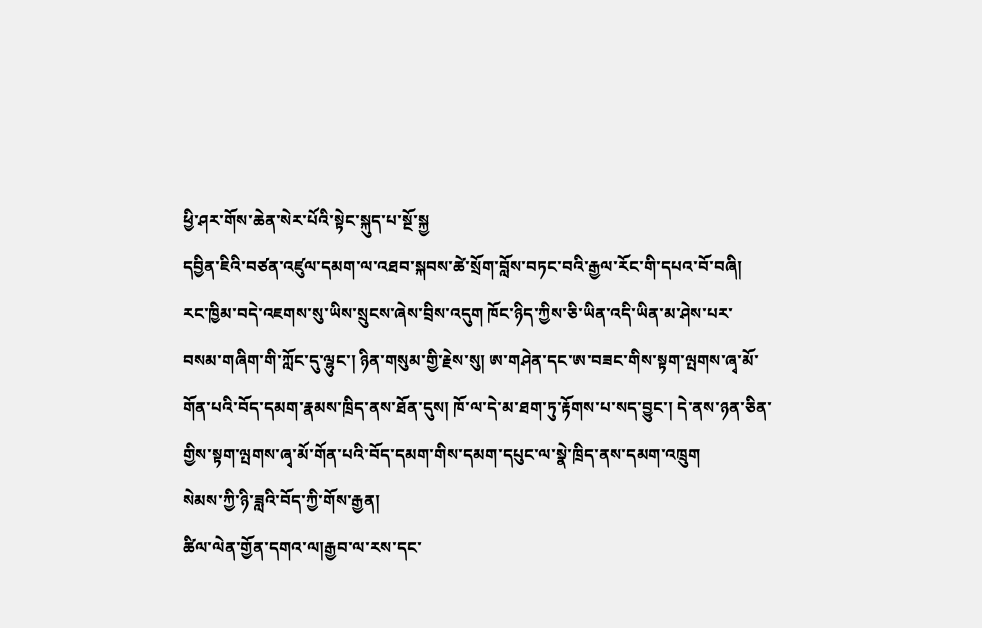ཕྱི་ཤར་གོས་ཆེན་སེར་པོའི་སྟེང་སྐུད་པ་སྔོ་སྐྱ
དབྱིན་ཇིའི་བཙན་འཛུལ་དམག་ལ་འཐབ་སྐབས་ཚེ་སྲོག་བློས་བཏང་བའི་རྒྱལ་རོང་གི་དཔའ་བོ་བཞི།
རང་ཁྱིམ་བདེ་འཇགས་སུ་ཡིས་སྲུངས་ཞེས་བྲིས་འདུག ཁོང་ཉིད་ཀྱིས་ཅི་ཡིན་འདི་ཡིན་མ་ཤེས་པར་བསམ་གཞིག་གི་ཀློང་དུ་ལྷུང་། ཉིན་གསུམ་གྱི་རྗེས་སུ། ཨ་གཤེན་དང་ཨ་བཟང་གིས་སྟག་ལྤགས་ཞྭ་མོ་གོན་པའི་བོད་དམག་རྣམས་ཁྲིད་ནས་ཐོན་དུས། ཁོ་ལ་དེ་མ་ཐག་ཏུ་རྟོགས་པ་སད་བྱུང་། དེ་ནས་ཉན་ཅིན་གྱིས་སྟག་ལྤགས་ཞྭ་མོ་གོན་པའི་བོད་དམག་གིས་དམག་དཔུང་ལ་སྣེ་ཁྲིད་ནས་དམག་འཁྲུག
སེམས་ཀྱི་ཉི་ཟླའི་བོད་ཀྱི་གོས་རྒྱན།
ཚིལ་ལེན་གྱོན་དགའ་ལ།རྒྱབ་ལ་རས་དང་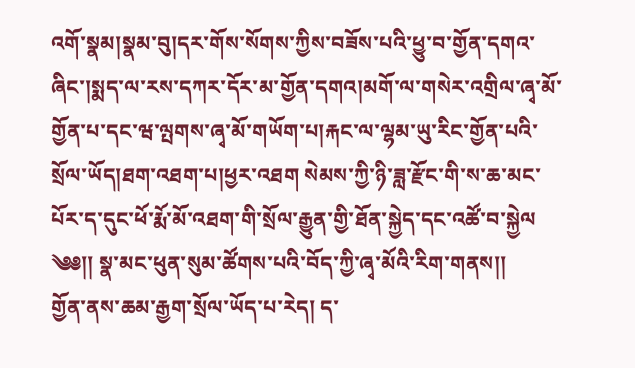འགོ་སྣམ།སྣམ་བུ།དར་གོས་སོགས་ཀྱིས་བཟོས་པའི་ཕྱུ་བ་གྱོན་དགའ་ཞིང་།སྨད་ལ་རས་དཀར་དོར་མ་གྱོན་དགའ།མགོ་ལ་གསེར་འགྲིལ་ཞྭ་མོ་གྱོན་པ་དང་ཝ་ལྤགས་ཞྭ་མོ་གཡོག་པ།རྐང་ལ་ལྷམ་ཡུ་རིང་གྱོན་པའི་སྲོལ་ཡོད།ཐག་འཐག་པ།ཕྱར་འཐག སེམས་ཀྱི་ཉི་ཟླ་རྫོང་གི་ས་ཆ་མང་པོར་ད་དུང་ཕོ་རྨོ་མོ་འཐག་གི་སྲོལ་རྒྱུན་གྱི་ཐོན་སྐྱེད་དང་འཚོ་བ་སྐྱེལ
༄༅།། སྣ་མང་ཕུན་སུམ་ཚོགས་པའི་བོད་ཀྱི་ཞྭ་མོའི་རིག་གནས།།
གྱོན་ནས་ཆམ་རྒྱག་སྲོལ་ཡོད་པ་རེད། ད་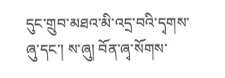དུང་གྲུབ་མཐའ་མི་འདྲ་བའི་དྭགས་ཞུ་དང་། ས་ཞུ། བོན་ཞྭ་སོགས་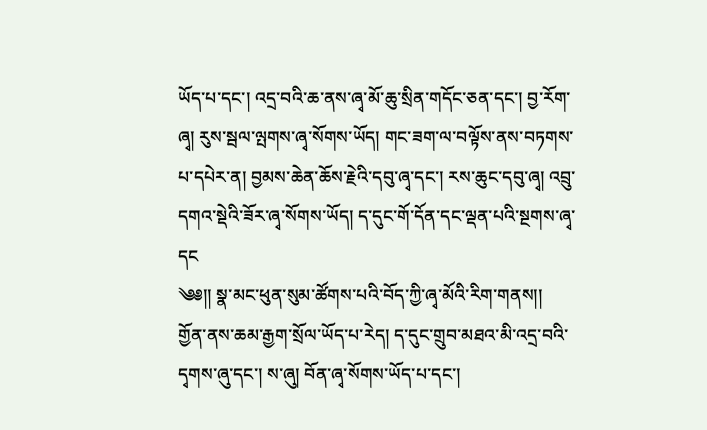ཡོད་པ་དང་། འདྲ་བའི་ཆ་ནས་ཞྭ་མོ་ཆུ་སྲིན་གདོང་ཅན་དང་། བྱ་རོག་ཞྭ། རུས་སྦལ་ལྤགས་ཞྭ་སོགས་ཡོད། གང་ཟག་ལ་བལྟོས་ནས་བཏགས་པ་དཔེར་ན། བྱམས་ཆེན་ཆོས་རྗེའི་དབུ་ཞྭ་དང་། རས་ཆུང་དབུ་ཞྭ། འབྲུ་དགའ་སྡེའི་ཟོར་ཞྭ་སོགས་ཡོད། ད་དུང་གོ་དོན་དང་ལྡན་པའི་སྔགས་ཞྭ་དང
༄༅།། སྣ་མང་ཕུན་སུམ་ཚོགས་པའི་བོད་ཀྱི་ཞྭ་མོའི་རིག་གནས།།
གྱོན་ནས་ཆམ་རྒྱག་སྲོལ་ཡོད་པ་རེད། ད་དུང་གྲུབ་མཐའ་མི་འདྲ་བའི་དྭགས་ཞུ་དང་། ས་ཞུ། བོན་ཞྭ་སོགས་ཡོད་པ་དང་།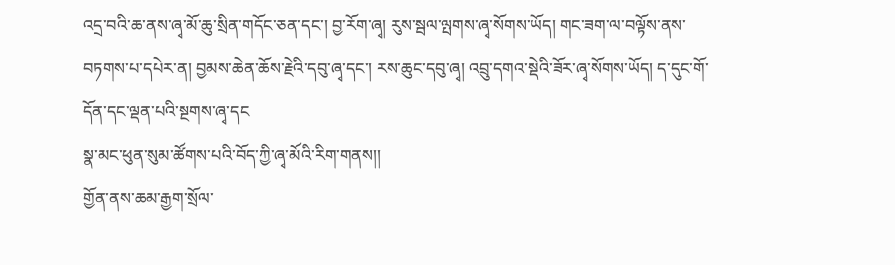འདྲ་བའི་ཆ་ནས་ཞྭ་མོ་ཆུ་སྲིན་གདོང་ཅན་དང་། བྱ་རོག་ཞྭ། རུས་སྦལ་ལྤགས་ཞྭ་སོགས་ཡོད། གང་ཟག་ལ་བལྟོས་ནས་བཏགས་པ་དཔེར་ན། བྱམས་ཆེན་ཆོས་རྗེའི་དབུ་ཞྭ་དང་། རས་ཆུང་དབུ་ཞྭ། འབྲུ་དགའ་སྡེའི་ཟོར་ཞྭ་སོགས་ཡོད། ད་དུང་གོ་དོན་དང་ལྡན་པའི་སྔགས་ཞྭ་དང
སྣ་མང་ཕུན་སུམ་ཚོགས་པའི་བོད་ཀྱི་ཞྭ་མོའི་རིག་གནས།།
གྱོན་ནས་ཆམ་རྒྱག་སྲོལ་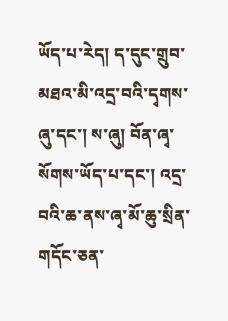ཡོད་པ་རེད། ད་དུང་གྲུབ་མཐའ་མི་འདྲ་བའི་དྭགས་ཞུ་དང་། ས་ཞུ། བོན་ཞྭ་སོགས་ཡོད་པ་དང་། འདྲ་བའི་ཆ་ནས་ཞྭ་མོ་ཆུ་སྲིན་གདོང་ཅན་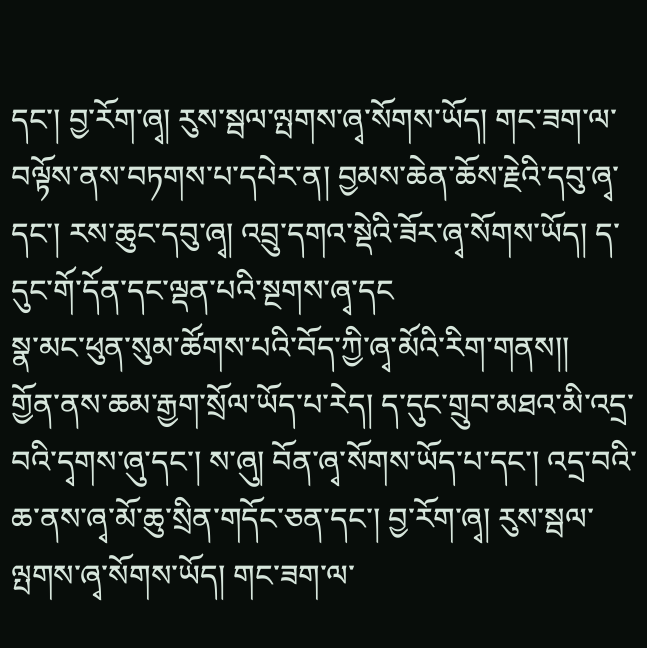དང་། བྱ་རོག་ཞྭ། རུས་སྦལ་ལྤགས་ཞྭ་སོགས་ཡོད། གང་ཟག་ལ་བལྟོས་ནས་བཏགས་པ་དཔེར་ན། བྱམས་ཆེན་ཆོས་རྗེའི་དབུ་ཞྭ་དང་། རས་ཆུང་དབུ་ཞྭ། འབྲུ་དགའ་སྡེའི་ཟོར་ཞྭ་སོགས་ཡོད། ད་དུང་གོ་དོན་དང་ལྡན་པའི་སྔགས་ཞྭ་དང
སྣ་མང་ཕུན་སུམ་ཚོགས་པའི་བོད་ཀྱི་ཞྭ་མོའི་རིག་གནས།།
གྱོན་ནས་ཆམ་རྒྱག་སྲོལ་ཡོད་པ་རེད། ད་དུང་གྲུབ་མཐའ་མི་འདྲ་བའི་དྭགས་ཞུ་དང་། ས་ཞུ། བོན་ཞྭ་སོགས་ཡོད་པ་དང་། འདྲ་བའི་ཆ་ནས་ཞྭ་མོ་ཆུ་སྲིན་གདོང་ཅན་དང་། བྱ་རོག་ཞྭ། རུས་སྦལ་ལྤགས་ཞྭ་སོགས་ཡོད། གང་ཟག་ལ་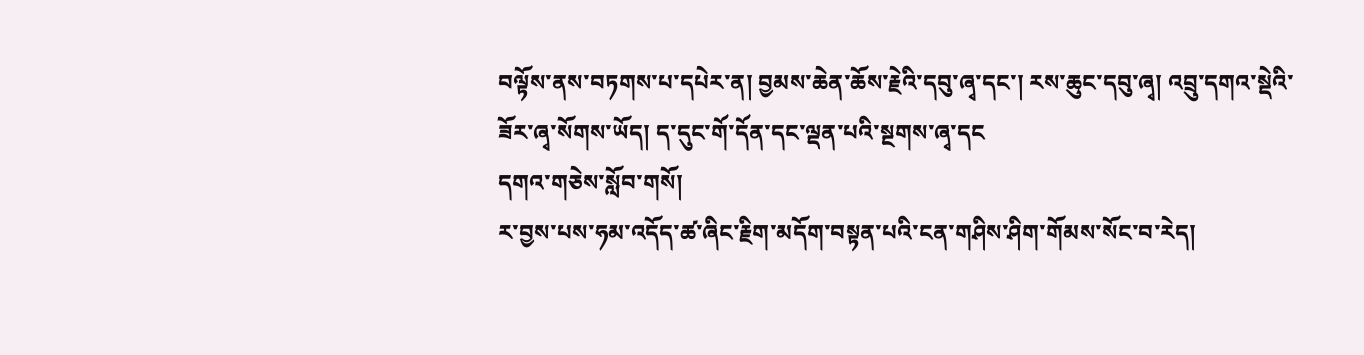བལྟོས་ནས་བཏགས་པ་དཔེར་ན། བྱམས་ཆེན་ཆོས་རྗེའི་དབུ་ཞྭ་དང་། རས་ཆུང་དབུ་ཞྭ། འབྲུ་དགའ་སྡེའི་ཟོར་ཞྭ་སོགས་ཡོད། ད་དུང་གོ་དོན་དང་ལྡན་པའི་སྔགས་ཞྭ་དང
དགའ་གཅེས་སློབ་གསོ།
ར་བྱས་པས་ཧམ་འདོད་ཚ་ཞིང་རྗིག་མདོག་བསྟན་པའི་ངན་གཤིས་ཤིག་གོམས་སོང་བ་རེད།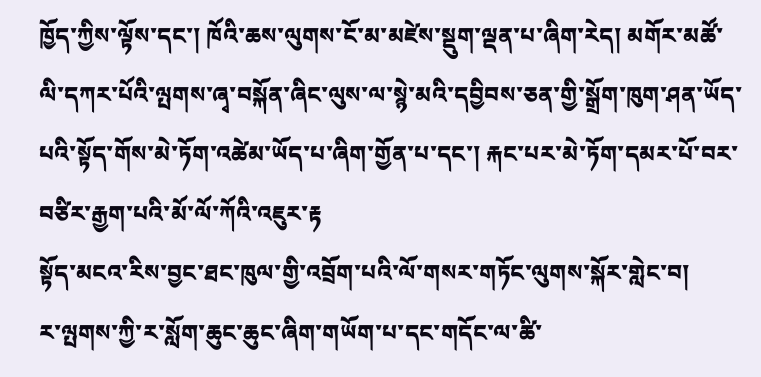ཁྱོད་ཀྱིས་ལྟོས་དང་། ཁོའི་ཆས་ལུགས་ངོ་མ་མཛེས་སྡུག་ལྡན་པ་ཞིག་རེད། མགོར་མཚོ་ལི་དཀར་པོའི་ལྤགས་ཞྭ་བསྐོན་ཞིང་ལུས་ལ་སྙེ་མའི་དབྱིབས་ཅན་གྱི་སྒྲོག་ཁུག་ཤན་ཡོད་པའི་སྟོད་གོས་མེ་ཏོག་འཚེམ་ཡོད་པ་ཞིག་གྱོན་པ་དང་། རྐང་པར་མེ་ཏོག་དམར་པོ་བར་བཙིར་རྒྱག་པའི་མོ་ལོ་ཀོའི་འཇུར་རྟ
སྟོད་མངའ་རིས་བྱང་ཐང་ཁུལ་གྱི་འབྲོག་པའི་ལོ་གསར་གཏོང་ལུགས་སྐོར་གླེང་བ།
ར་ལྤགས་ཀྱི་ར་སློག་ཆུང་ཆུང་ཞིག་གཡོག་པ་དང་གདོང་ལ་ཚི་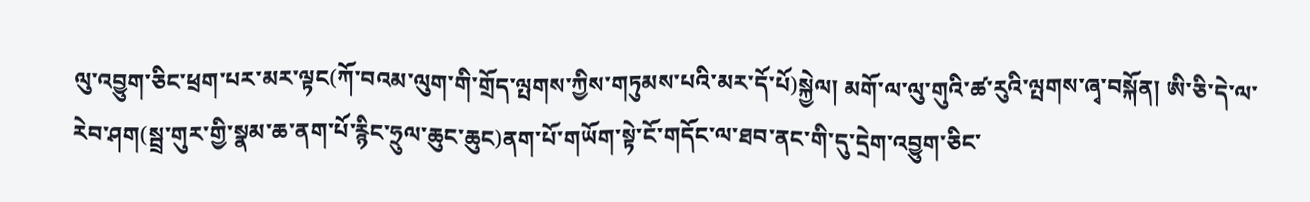ལུ་འབྱུག་ཅིང་ཕྲག་པར་མར་ལྟང(ཀོ་བའམ་ལུག་གི་གྲོད་ལྤགས་ཀྱིས་གཏུམས་པའི་མར་དོ་པོ)སྐྱེལ། མགོ་ལ་ལུ་གུའི་ཚ་རུའི་ལྤགས་ཞྭ་བསྐོན། ཨི་ཅི་དེ་ལ་རེབ་ཤག(སྦྲ་གུར་གྱི་སྣམ་ཆ་ནག་པོ་རྙིང་ཧྲུལ་ཆུང་ཆུང)ནག་པོ་གཡོག་སྟེ་ངོ་གདོང་ལ་ཐབ་ནང་གི་དུ་དྲེག་འབྱུག་ཅིང་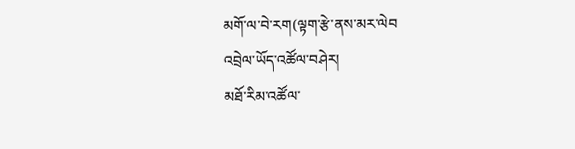མགོ་ལ་བེ་རག(ལྟག་རྩེ་ནས་མར་ལེབ
འབྲེལ་ཡོད་འཚོལ་བཤེར།
མཐོ་རིམ་འཚོལ་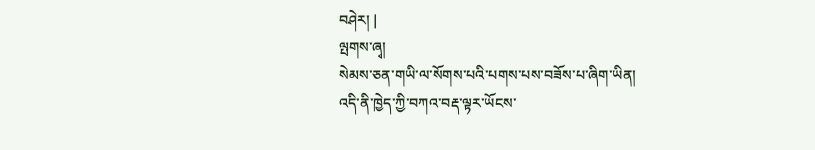བཤེར། |
ལྤགས་ཞྭ།
སེམས་ཅན་གཡི་ལ་སོགས་པའི་པགས་པས་བཟོས་པ་ཞིག་ཡིན།
འདི་ནི་ཁྱེད་ཀྱི་བཀའ་བརྡ་ལྟར་ཡོངས་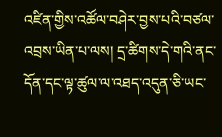འཛིན་གྱིས་འཚོལ་བཤེར་བྱས་པའི་བཙལ་འབྲས་ཡིན་པ་ལས། དྲ་ཚིགས་དེ་གའི་ནང་དོན་དང་ལྟ་ཚུལ་ལ་འཐད་འདུན་ཅི་ཡང་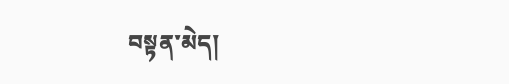བསྟན་མེད།